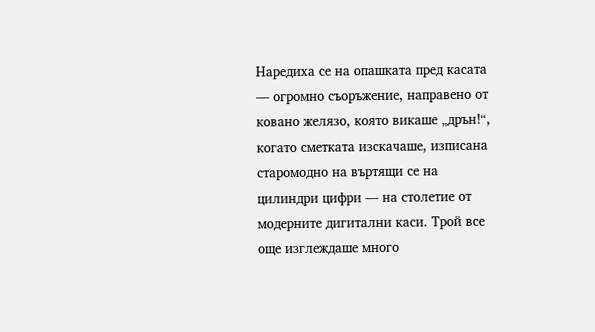Наредиха се на опашката пред касата — огромно съоръжение, направено от ковано желязо, която викаше „дрън!“, когато сметката изскачаше, изписана старомодно на въртящи се на цилиндри цифри — на столетие от модерните дигитални каси. Трой все още изглеждаше много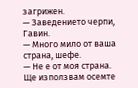загрижен.
— Заведението черпи, Гавин.
— Много мило от ваша страна, шефе.
— Не е от моя страна. Ще използвам осемте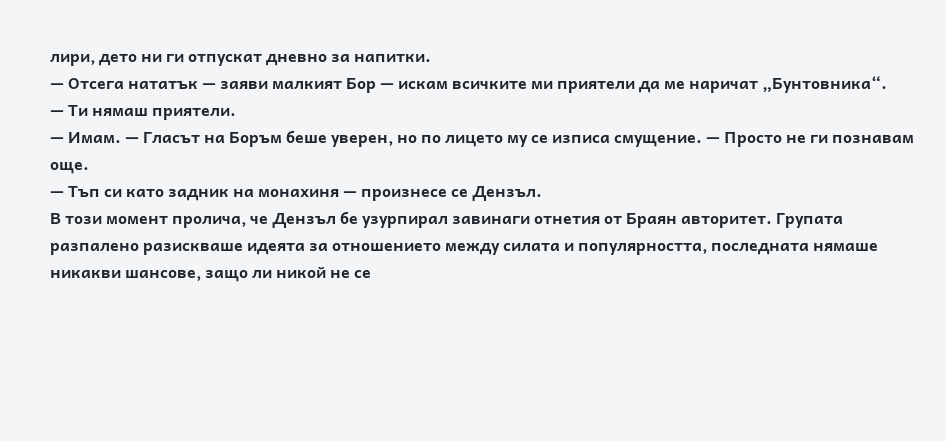лири, дето ни ги отпускат дневно за напитки.
— Отсега нататък — заяви малкият Бор — искам всичките ми приятели да ме наричат „Бунтовника“.
— Ти нямаш приятели.
— Имам. — Гласът на Боръм беше уверен, но по лицето му се изписа смущение. — Просто не ги познавам още.
— Тъп си като задник на монахиня — произнесе се Дензъл.
В този момент пролича, че Дензъл бе узурпирал завинаги отнетия от Браян авторитет. Групата разпалено разискваше идеята за отношението между силата и популярността, последната нямаше никакви шансове, защо ли никой не се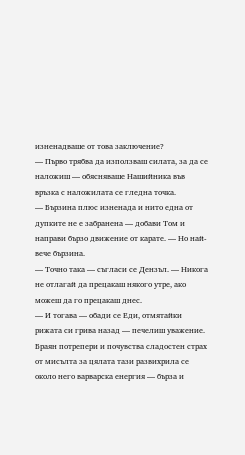изненадваше от това заключение?
— Първо трябва да използваш силата, за да се наложиш — обясняваше Нашийника във връзка с наложилата се гледна точка.
— Бързина плюс изненада и нито една от дупките не е забранена — добави Том и направи бързо движение от карате. — Но най-вече бързина.
— Точно така — съгласи се Дензъл. — Никога не отлагай да прецакаш някого утре, ако можеш да го прецакаш днес.
— И тогава — обади се Еди, отмятайки рижата си грива назад — печелиш уважение.
Браян потрепери и почувства сладостен страх от мисълта за цялата тази развихрила се около него варварска енергия — бърза и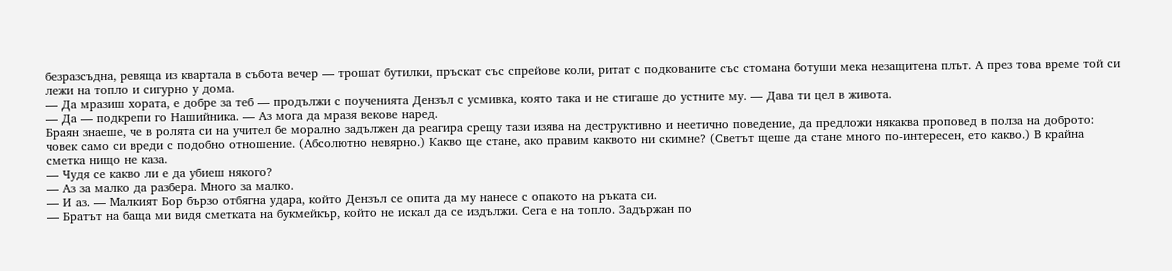безразсъдна, ревяща из квартала в събота вечер — трошат бутилки, пръскат със спрейове коли, ритат с подкованите със стомана ботуши мека незащитена плът. А през това време той си лежи на топло и сигурно у дома.
— Да мразиш хората, е добре за теб — продължи с поученията Дензъл с усмивка, която така и не стигаше до устните му. — Дава ти цел в живота.
— Да — подкрепи го Нашийника. — Аз мога да мразя векове наред.
Браян знаеше, че в ролята си на учител бе морално задължен да реагира срещу тази изява на деструктивно и неетично поведение, да предложи някаква проповед в полза на доброто: човек само си вреди с подобно отношение. (Абсолютно невярно.) Какво ще стане, ако правим каквото ни скимне? (Светът щеше да стане много по-интересен, ето какво.) В крайна сметка нищо не каза.
— Чудя се какво ли е да убиеш някого?
— Аз за малко да разбера. Много за малко.
— И аз. — Малкият Бор бързо отбягна удара, който Дензъл се опита да му нанесе с опакото на ръката си.
— Братът на баща ми видя сметката на букмейкър, който не искал да се издължи. Сега е на топло. Задържан по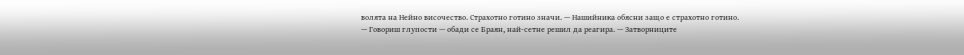волята на Нейно височество. Страхотно готино значи. — Нашийника обясни защо е страхотно готино.
— Говориш глупости — обади се Браян, най-сетне решил да реагира. — Затворниците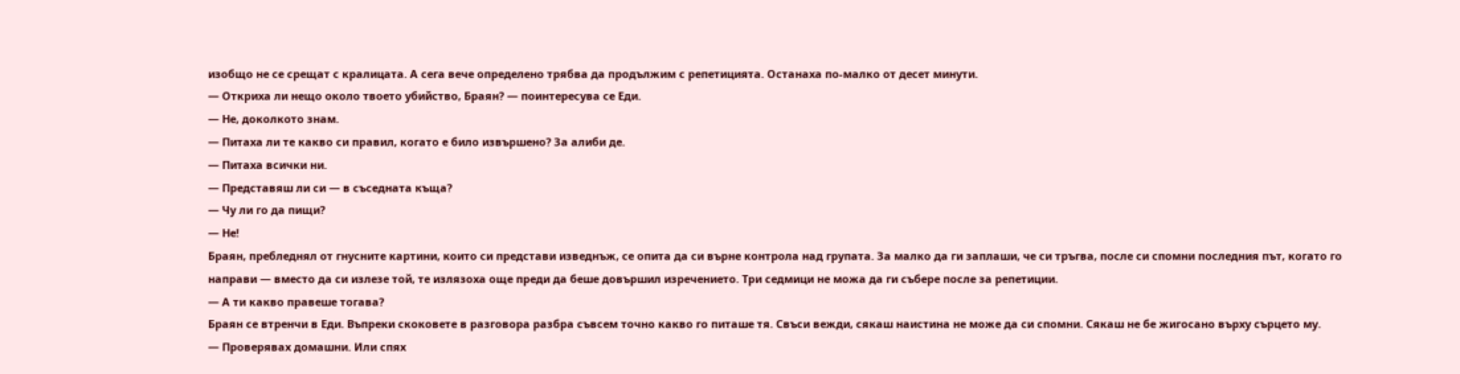изобщо не се срещат с кралицата. А сега вече определено трябва да продължим с репетицията. Останаха по-малко от десет минути.
— Откриха ли нещо около твоето убийство, Браян? — поинтересува се Еди.
— Не, доколкото знам.
— Питаха ли те какво си правил, когато е било извършено? За алиби де.
— Питаха всички ни.
— Представяш ли си — в съседната къща?
— Чу ли го да пищи?
— Не!
Браян, пребледнял от гнусните картини, които си представи изведнъж, се опита да си върне контрола над групата. За малко да ги заплаши, че си тръгва, после си спомни последния път, когато го направи — вместо да си излезе той, те излязоха още преди да беше довършил изречението. Три седмици не можа да ги събере после за репетиции.
— А ти какво правеше тогава?
Браян се втренчи в Еди. Въпреки скоковете в разговора разбра съвсем точно какво го питаше тя. Свъси вежди, сякаш наистина не може да си спомни. Сякаш не бе жигосано върху сърцето му.
— Проверявах домашни. Или спях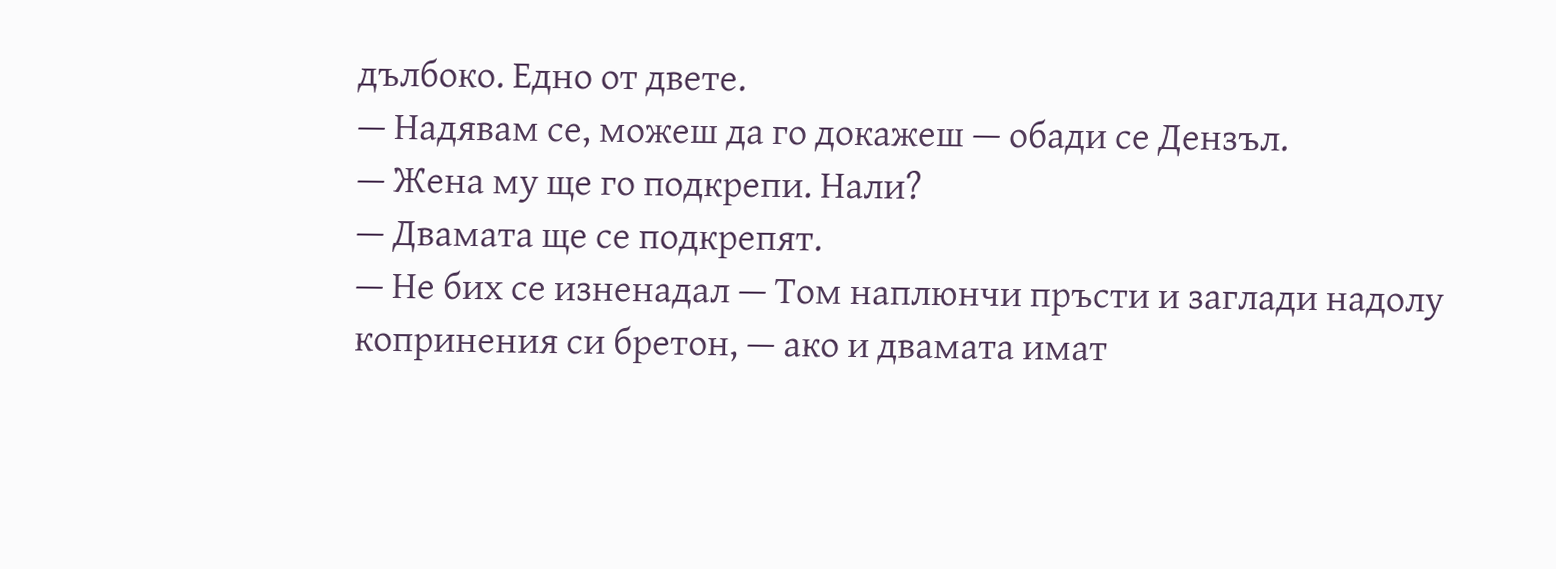дълбоко. Едно от двете.
— Надявам се, можеш да го докажеш — обади се Дензъл.
— Жена му ще го подкрепи. Нали?
— Двамата ще се подкрепят.
— Не бих се изненадал — Том наплюнчи пръсти и заглади надолу копринения си бретон, — ако и двамата имат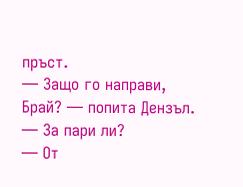пръст.
— Защо го направи, Брай? — попита Дензъл. — За пари ли?
— От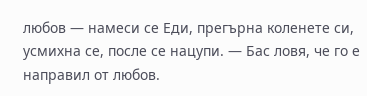любов — намеси се Еди, прегърна коленете си, усмихна се, после се нацупи. — Бас ловя, че го е направил от любов.